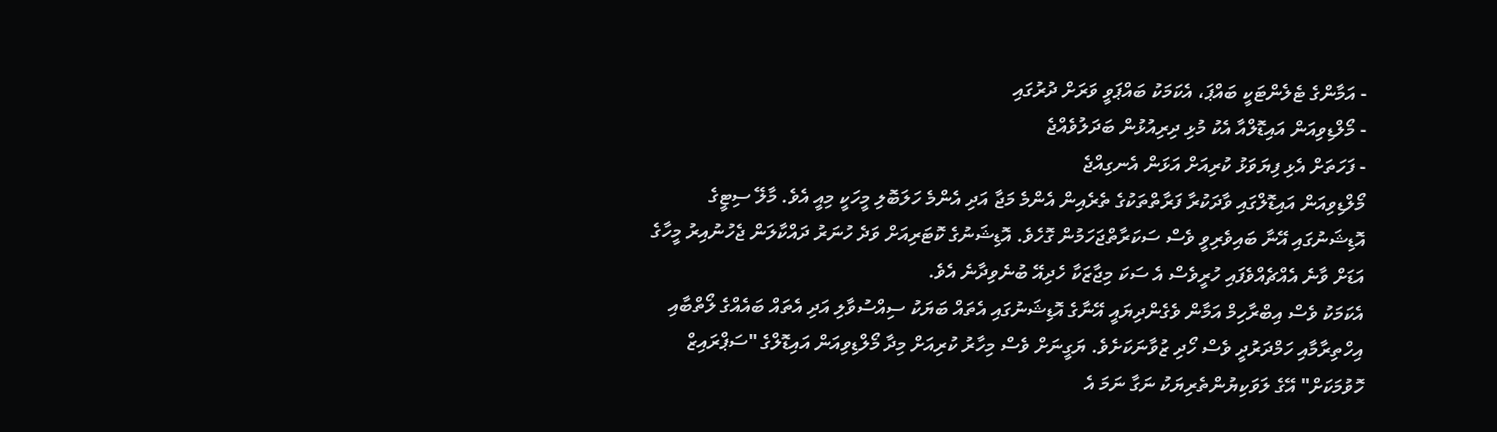- އަމާންގެ ޓެލެންޓަކީ ބައްޕަ، އެކަމަކު ބައްޕަވީ ވަރަށް ދުރުގައި
- މޯލްޑިވިއަން އައިޑޮލްއާ އެކު މުޅި ދިރިއުޅުން ބަދަލުވެއްޖެ
- ފަހަތަށް އެޅި ފިޔަވަޅު ކުރިއަށް އަޅަން އެނގިއްޖެ
މޯލްޑިވިއަން އައިޑޮލްގައި ވާދަކުރާ ފަރާތްތަކުގެ ތެރެއިން އެންމެ މަޖާ އަދި އެންމެ ހަލަބޮލި މީހަކީ މިއީ އެވެ. މާލޭ ސިޓީގެ އޮޑިޝަނުގައި އޭނާ ބައިވެރިވީ ވެސް ސަކަރާތްޖަހަމުން ގޮހެވެ. އޮޑިޝަނުގެ ކޮޓަރިއަށް ވަދެ ހުނަރު ދައްކާލަން ޖެހުނުއިރު މީހާގެ އަޑަށް ވާނެ އެއްޗެއްވެފައި ހުރީވެސް އެ ސަކަ މިޖާޒަކާ ހެދިއޭ ބުނެވިދާނެ އެވެ.
އެކަމަކު ވެސް އިބްރާހިމް އަމާން ވެގެންދިޔައީ އޭނާގެ އޮޑިޝަނުގައި އެތައް ބަޔަކު ސިއްސުވާލި އަދި އެތައް ބައެއްގެ ލޯތްބާއި އިހްތިރާމާއި ހަމްދަރުދީ ވެސް ހޯދި ޒުވާނަކަށެވެ. ޔަގީނަށް ވެސް މިހާރު ކުރިއަށް މިދާ މޯލްޑިވިއަން އައިޑޮލްގެ "ސަޕްރައިޒް ހޮވުމަކަށް" އޭގެ ލަވަކިޔުންތެރިޔަކު ނަގާ ނަމަ އެ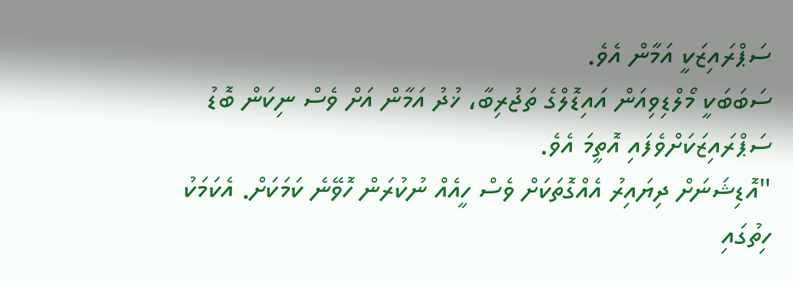ސަޕްރައިޒަކީ އަމާން އެވެ.
ސަބަބަކީ މޯލްޑިވިއަން އައިޑޮލްގެ ތަޖުރިބާ، ޚުދު އަމާން އަށް ވެސް ނިކަން ބޮޑު ސަޕްރައިޒަކަށްވެފައި އޮތީމަ އެވެ.
"އޮޑިޝަނަށް ދިޔައިރު އެއްގޮތަކަށް ވެސް ހީއެއް ނުކުރަން ހޮވޭނެ ކަމަކަށް. އެކަމަކު ހިތުގައި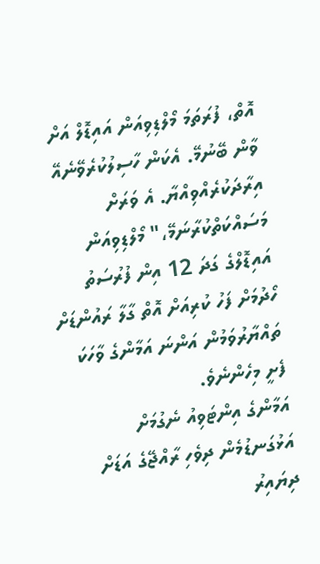އޮތް، ފުރަތަމަ މޯލްޑިވިއަން އައިޑޮލް އަށް ވާން ބޭނުމޭ. އެކަން ހާސިލުކުރެވޭނެއޭ އިރާދަކުރެއްވިއްޔާ. އެ ވަރަށް މަސައްކަތްކުރާނަމޭ،" މޯލްޑިވިއަން އައިޑޮލްގެ ގަދަ 12 އިން ފުރުސަތު ހޯދުމަށް ފަހު ކުރިއަށް އޮތް ގާލާ ރައުންޑަށް ތައްޔާރުވަމުން އަންނަ އަމާންގެ ވާހަކަ ފެށީ މިހެންނެވެ.
އަމާންގެ އިންޓަވިއު ނެގުމަށް އަޅުގަނޑުމެން ދިވެހި ރާއްޖޭގެ އަޑަށް ދިޔައިރު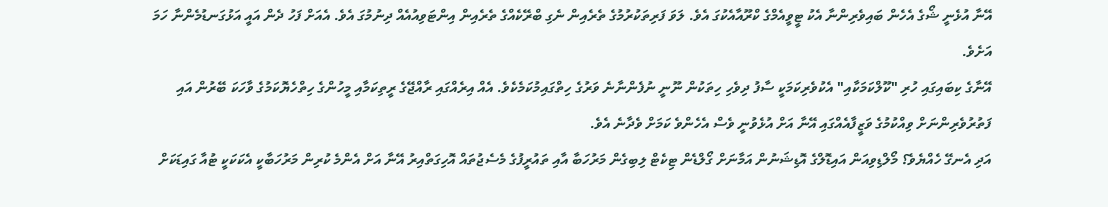އޭނާ އުޅެނީ ޝޯގެ އެހެން ބައިވެރިންނާ އެކު ޓީވީއެމްގެ ކްރޫއާއެކުގަ އެވެ. ލަވަ ފަރިތަކުރުމުގެ ތެރެއިން ނެގި ބްރޭކެއްގެ ތެރެއިން އިންޓަވިއުއެއް ދިނުމުގަ އެވެ. އެއަށް ފަހު ދެން އައީ އަޅުގަނޑުމެންނާ ހަމަ އަށެވެ.
އޭނާގެ ކިބައިގައި ހުރި "ކޫލްކަމަކާއި" އެކުވެރިކަމަކީ ސާފު ދިވެހި ހިތަކުން ނޫނީ ނުފެންނާނެ ވަރުގެ ހިތްގައިމުކަމެކެވެ. އެއް އިރެއްގައި ރާއްޖޭގެ ރީތިކަމާއި މީހުންގެ ހިތްހެޔޮކަމުގެ ވާހަކަ ބޭރުން އައި ފަތުރުވެރިންނަށް ވިއްކުމުގެ ވަޒީފާއެއްގައި އޭނާ އަށް އުޅެވުނީ ވެސް އެހެންވެ ކަމަށް ވެދާނެ އެވެ.
އަދި އެނގޭ ހެއްޔެވެ؟ މޯލްޑިވިއަން އައިޑޮލްގެ އޮޑިޝަނުން އަމާނަށް ގޯލްޑެން ޓިކެޓް ލިބިގެން މަރުހަބާ އާއި ތައުރީފުގެ މެސެޖުތައް އޮހިގަތްއިރު އޭނާ އަށް އެންމެ ކުރިން މަރުހަބާކީ އެކަކަކީ ޓުއާ ގައިޑަކަށް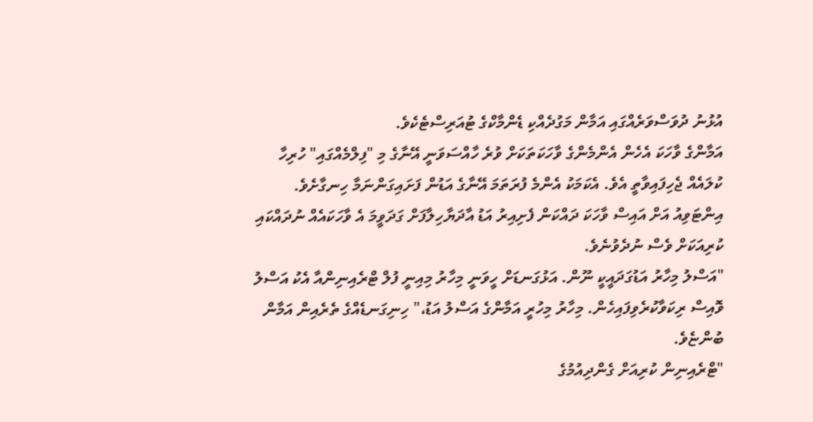އުޅުނު ދުވަސްވަރެއްގައި އަމާން މަގުދެއްކި ޑެންމާކްގެ ޓުއަރިސްޓެކެވެ.
އަމާންގެ ވާހަކަ އެހެން އެންމެންގެ ވާހަކަތަކަށް ވުރެ ހާއްސަވަނީ އޭނާގެ މި "ފިލްމެއްގައި" ހުރިހާ ކުލައެއް ޖެހިފައިވާތީ އެވެ. އެކަމަކު އެންމެ ފުރަތަމަ އޭނާގެ އަޑުން ފަށައިގަންނަމާ ހިނގާށެވެ. އިންޓަވިއު އަށް އައިސް ވާހަކަ ދައްކަން ފެށިއިރު އަޑު އާދަޔާހިލާފަށް ގަދަވީމަ އެ ވާހަކައެއް ނުދައްކައި ކުރިއަކަށް ވެސް ނުދެވުނެވެ.
"އަސްލު މިހާރު އަޑުގަދައީކީ ނޫން. އަޅުގަނޑަށް ހީވަނީ މިހާރު މިއިނީ ފުލް ޓްރެއިނިންއާ އެކު އަސްލު ވޮއިސް ރިކަވާކުރެވިފައިހެން. މިހާރު މިހުރީ އަމާންގެ އަސްލު އަޑު،" ހިނިގަނޑެއްގެ ތެރެއިން އަމާން ބުންޏެވެ.
"ޓްރެއިނިން ކުރިއަށް ގެންދިއުމުގެ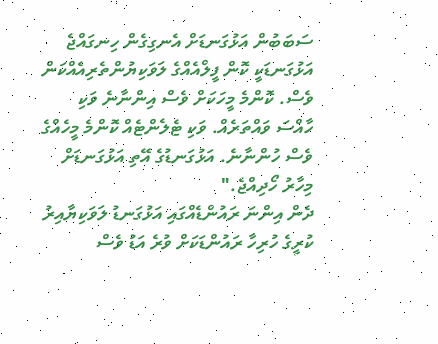ސަބަބުން އަޅުގަނޑަށް އެނގިގެން ހިނގައްޖެ އަޅުގަނޑަކީ ކޮން ފީލްއެއްގެ ލަވަކިޔުންތެރިއެއްކަން ވެސް. ކޮންމެ މީހަކަށް ވެސް އިންނާނެ ވަކި ހާއްސަ ވައްތަރެއް. ވަކި ޓެލެންޓެއް ކޮންމެ މީހެއްގެ ވެސް ހުންނާނެ. އަޅުގަނޑުގެ އޭތި އަޅުގަނޑަށް މިހާރު ހޯދިއްޖެ."
ދެން އިންނަ ރައުންޑެއްގައި އަޅުގަނޑު ލަވަކިޔާއިރު ކުރީގެ ހުރިހާ ރައުންޑަކަށް ވުރެ އަޑު ވެސް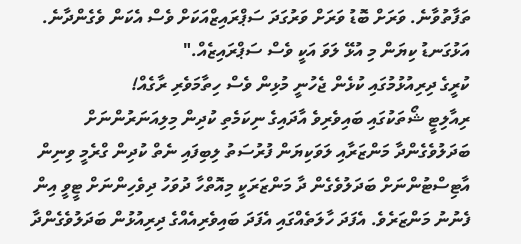ތަފާތުވާނެ. ވަރަށް ބޮޑު ވަރަށް ވަރުގަދަ ސަޕްރައިޒްއަކަށް ވެސް އެކަން ވެގެންދާނެ. އަޅުގަނޑު ކިޔަން މި އުޅޭ ލަވަ އަކީ ވެސް ސަޕްރައިޒެއް."
ކުރީގެ ދިރިއުޅުމުގައި ކުޅެން ޖެހުނީ މުޅިން ވެސް ހިތާމަވެރި ރާގެއް!
ރިއާލިޓީ ޝޯތަކުގައި ބައިވެރިވެ އާދައިގެ ނިކަމެތި ކުދިން މިލިއަނަރުންނަށް ބަދަލުވެގެންދާ މަންޒަރާއި ލަވަކިޔަން ފުރުސަތު ލިބިފައި ނެތް ކުދިން ގްރެމީ ވިނިން އާޓިސްޓުންނަށް ބަދަލުވެގެން ދާ މަންޒަރަކީ މިއޮތްހާ ދުވަހު ދިވެހިންނަށް ޓީވީ އިން ފެނުނު މަންޒަރެވެ. އެފަދަ ހާލަތެއްގައި އެފަދަ ބައިވެރިއެއްގެ ދިރިއުޅުން ބަދަލުވެގެންދާ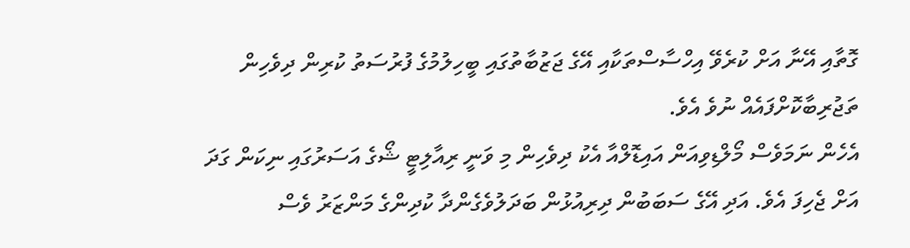ގޮތާއި އޭނާ އަށް ކުރެވޭ އިހްސާސްތަކާއި އޭގެ ޖަޒުބާތުގައި ބީހިލުމުގެ ފުރުސަތު ކުރިން ދިވެހިން ތަޖުރިބާކޮށްފައެއް ނުވެ އެވެ.
އެހެން ނަމަވެސް މޯލްޑިވިއަން އައިޑޮލްއާ އެކު ދިވެހިން މި ވަނީ ރިއާލިޓީ ޝޯގެ އަސަރުގައި ނިކަން ގަދަ އަށް ޖެހިފަ އެވެ. އަދި އޭގެ ސަބަބުން ދިރިއުޅުން ބަދަލުވެގެންދާ ކުދިންގެ މަންޒަރު ވެސް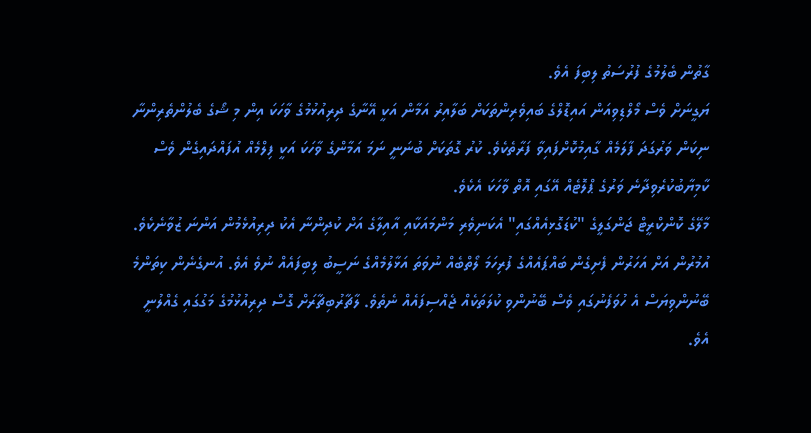ގާތުން ބެލުމުގެ ފުރުސަތު ލިބިފަ އެވެ.
ޔަގީނަށް ވެސް މޯލްޑިވިއަން އައިޑޮލްގެ ބައިވެރިންތަކަށް ބަލާއިރު އަމާން އަކީ އޭނާގެ ދިރިއުޅުމުގެ ވާހަކަ އިން މި ޝޯގެ ބެލުންތެރިންނާ ނިކަން ވަރުގަދަ ފާލަމެއް ގާއިމުކޮށްފައިވާ ފަރާތެކެވެ. ކުރު ގޮތަކަށް ބުނަނީ ނަމަ އަމާންގެ ވާހަކަ އަކީ ފިލްމެއް އުފައްދައިގެން ވެސް ކާމިޔާބުކުރެވިދާނެ ވަރުގެ ޕްލޮޓެއް އޭގައި އޮތް ވާހަކަ އެކެވެ.
މާލޭގެ ކޮންކްރީޓް ޖަންގަލީގެ "ކުޑަގޮޅިއެއްގައި" އެކަނިވެރި މަންމައަކާއި އާއިލާގެ އަށް ކުދިންނާ އެކު ދިރިއުޅެމުން އަންނަ ޒުވާނެކެވެ. އުމުރުން އަށް އަހަރުން ފެށިގެން ބައްޕައެއްގެ ފުރިހަމަ ލޯތްބެއް ނުވަތަ އަޅާލުމެއްގެ ނަސީބު ލިބިފައެއް ނުވެ އެވެ. އުނގެނެން ކިތަންމެ ބޭނުންވިޔަސް އެ ހުވަފެނުގައި ވެސް ބޭނުންވި ކުލަތަކެއް ޖެއްސިފައެއް ނެތެވެ. ލާޗާރުބިޗާރަށް ގޮސް ދިރިއުޅުމުގެ މަގުގައި ގެއްލުނީ އެވެ.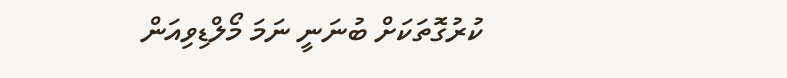ކުރުގޮތަކަށް ބުނަނީ ނަމަ މޯލްޑިވިއަން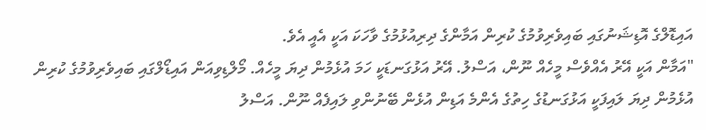އައިޑޮލްގެ އޮޑިޝަނުގައި ބައިވެރިވުމުގެ ކުރިން އަމާންގެ ދިރިއުޅުމުގެ ވާހަކަ އަކީ އެއީ އެވެ.
"އަމާން އަކީ އޭރު އެއްވެސް މީހެއް ނޫން، އަސްލު. އޭރު އަޅުގަނޑަކީ ހަމަ އުޅެމުން ދިޔަ މީހެއް. މޯލްޑިވިއަން އައިޑޯލްގައި ބައިވެރިވުމުގެ ކުރިން އުޅެމުން ދިޔަ ލައިފަކީ އަޅުގަނޑުގެ ހިތުގެ އެންމެ އަޑިން އުޅެން ބޭނުންވި ލައިފެއް ނޫން. އަސްލު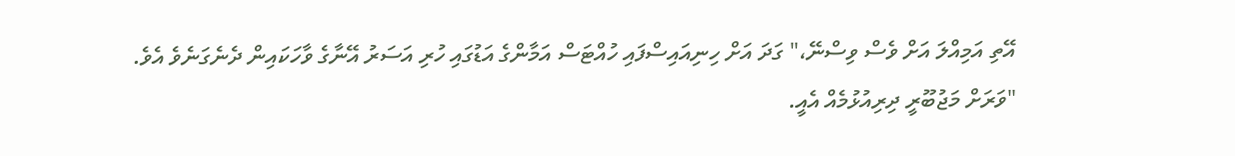އޭތި އަމިއްލަ އަށް ވެސް ވިސްނޭ،" ގަދަ އަށް ހިނިއައިސްފައި ހުއްޓަސް އަމާންގެ އަޑުގައި ހުރި އަސަރު އޭނާގެ ވާހަކައިން ދެނެގަނެވެ އެވެ.
"ވަރަށް މަޖުބޫރީ ދިރިއުޅުމެއް އެއީ.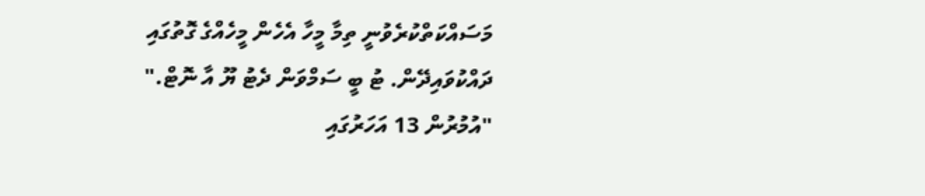މަސައްކަތްކުރެވުނީ ތިމާ މީހާ އެހެން މީހެއްގެ ގޮތުގައި ދައްކުވައިދޭން. ޓު ބީ ސަމްވަން ދެޓު ޔޫ އާ ނޮޓް."
"އުމުރުން 13 އަހަރުގައި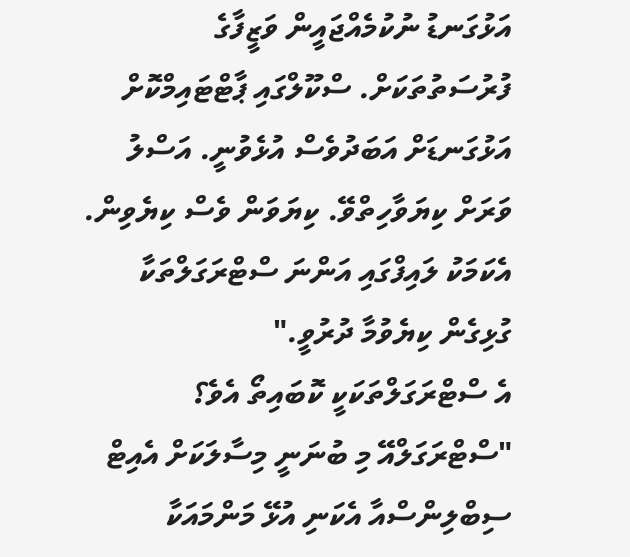އަޅުގަނޑު ނުކުމެއްޖައީން ވަޒީފާގެ ފުރުސަތުތަކަށް. ސްކޫލްގައި ޕާޓްޓައިމްކޮށް އަޅުގަނޑަށް އަބަދުވެސް އުޅެވުނީ. އަސްލު ވަރަށް ކިޔަވާހިތްވޭ. ކިޔަވަން ވެސް ކިޔެވިން. އެކަމަކު ލައިފްގައި އަންނަ ސްޓްރަގަލްތަކާ ގުޅިގެން ކިޔެވުމާ ދުރުވީ."
އެ ސްޓްރަގަލްތަކަކީ ކޮބައިތޯ އެވެ؟
"ސްޓްރަގަލްއޭ މި ބުނަނީ މިސާލަކަށް އެއިޓް ސިބްލިންސްއާ އެކަނި އުޅޭ މަންމައަކާ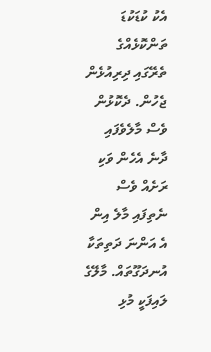އެކު ކުޑަކުޑަ ތަންކޮޅެއްގެ ތެރޭގައި ދިރިއުޅެން ޖެހުން. ދެކޮޅުން ވެސް މާލެވެފައި ދާނެ އެހެން ވަކި ރަށެއް ވެސް ނެތިފައި މާލެ އިން އެ އަންނަ ދަތިތަކާ އުނދަގޫތައް. މާލޭގެ ލައިފަކީ މުޅި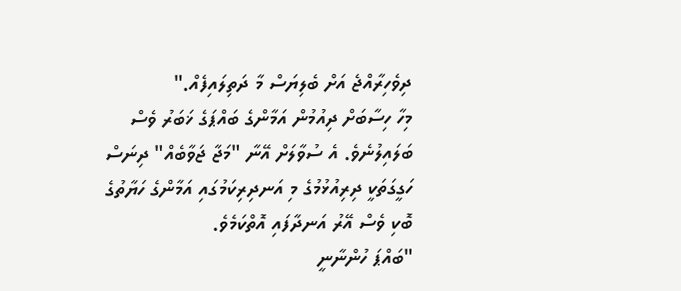ދިވެހިރާއްޖެ އަށް ބެލިޔަސް މާ ދަތިލައިފެއް."
މިހާ ހިސާބަށް ދިއުމުން އަމާންގެ ބައްޕަގެ ޚަބަރު ވެސް ބަލައިލުނެވެ. އެ ސުވާލަށް އޭނާ "މަޖާ ޖަވާބެއް" ދިނަސް ހަގީގަތަކީ ދިރިއުޅުމުގެ މި އަނދިރިކަމުގައި އަމާންގެ ހަޔާތުގެ ބޮކި ވެސް އޭރު އަނދާފައި އޮތްކަމެވެ.
"ބައްޕަ ހުންނާނީ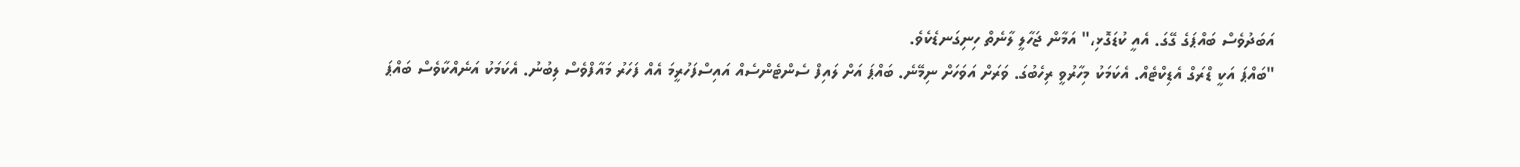އަބަދުވެސް ބައްޕަގެ ގޭގަ. އެއީ ކުޑަގޮޅި،" އަމާން ޖަހާލީ ލާނެތް ހިނިގަނޑެކެވެ.
"ބައްޕަ އަކީ ޑްރަގް އެޑިކްޓެއް. އެކަމަކު މިހާރުވީ ރިހެބުގަ. ވަރަށް އަވަހަށް ނިމޭނެ. ބައްޕަ އަށް ލައިފް ސެންޓެންސެއް އައިސްފަހުރީމަ އެއް ފަހަރު މައާފްވެސް ލިބުނު. އެކަމަކު އަނެއްކާވެސް ބައްޕަ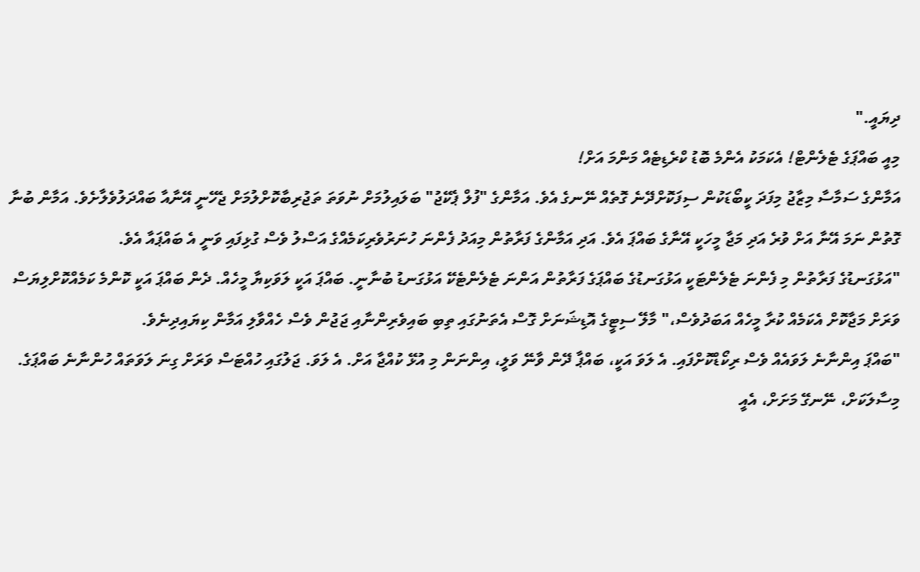ދިޔައީ."
މިއީ ބައްޕަގެ ޓެލެންޓް! އެކަމަކު އެންމެ ބޮޑު ކްރެޑިޓެއް މަންމަ އަށް!
އަމާންގެ ސަމާސާ މިޒާޖު މިފަދަ ކީބޯޑަކުން ސިފަކޮށްދޭނެ ގޮތެއް ނޭނގެ އެވެ. އަމާންގެ "ފުލް ޕެކޭޖު" ބަލައިލުމަށް ނުވަތަ ތަޖުރިބާކޮށްލުމަށް ޖެހޭނީ އޭނާއާ ބައްދަލުވެލާށެވެ. އަމާން ބުނާ ގޮތުން ނަމަ އޭނާ އަށް ވުރެ އަދި މަޖާ މީހަކީ އޭނާގެ ބައްޕަ އެވެ. އަދި އަމާންގެ ފަރާތުން މިއަދު ފެންނަ ހުނަރުވެރިކަމެއްގެ އަސްލު ވެސް ގުޅިފައި ވަނީ އެ ބައްޕައާ އެވެ.
"އަޅުގަނޑުގެ ފަރާތުން މި ފެންނަ ޓެލެންޓަކީ އަޅުގަނޑުގެ ބައްޕަގެ ފަރާތުން އަންނަ ޓެލެންޓެކޭ އަޅުގަނޑު ބުނާނީ. ބައްޕަ އަކީ ލަވަކިޔާ މީހެއް. ދެން ބައްޕަ އަކީ ކޮންމެ ކަމެއްކޮށްލިޔަސް ވަރަށް މަޖާކޮށް އެކަމެއް ކުރާ މީހެއް އަބަދުވެސް،" މާލޭ ސިޓީގެ އޮޑިޝަނަށް ގޮސް އެތަނުގައި ތިބި ބައިވެރިންނާއި ޖަޖުން ވެސް ހެއްވާލި އަމާން ކިޔައިދިނެވެ.
"ބައްޕަ އިންނާނެ ލަވައެއް ވެސް ރިކޯޑްކޮށްފައި. އެ ލަވަ އަކީ، ބައްޕާ ދޭން ވާނޭ ވަލީ، އިންނަން މި އުޅޭ ކުއްޖާ އަށް. އެ ލަވަ. ޖަލުގައި ހުއްޓަސް ވަރަށް ގިނަ ލަވަތައް ހުންނާނެ ބައްޕަގެ. މިސާލަކަށް، ނޭނގޭ މަށަށް، އެއީ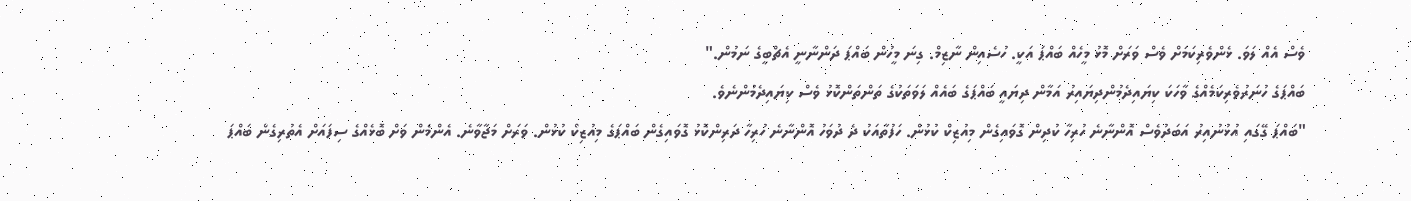ވެސް އެއް ލަވަ. ޅެންވެރިކަމަށް ވެސް ވަރަށް މޮޅު މީހެއް ބައްޕަ އަކީ. ހުސެއިން ނާޒިމް. ގިނަ މީހުން ބައްޕަ ދަންނާނީ އެޗްބީގެ ނަމުން."
ބައްޕަގެ ހުނަރުވެރިކަމެއްގެ ވާހަކަ ކިޔައިދެމުންދިޔައިރު އަމާން ދިޔައީ ބައްޕަގެ ބައެއް ލަވަތަކުގެ ތަންތަންކޮޅު ވެސް ކިޔައިދެމުންނެވެ.
"ބައްޕަ ގޭގައި އުޅުނުއިރު އަބަދުވެސް އޮންނާނެ ހުރިހާ ކުދިން ގޮވައިގެން މިއުޒިކް ކުޅުން. ހަފުތާއަކު ދެ ދުވަހު އޮންނާނެ ހުރިހާ ދަރިންކޮޅު ގޮވައިގެން ބައްޕަގެ މިއުޒިކް ކުޅުން. ވަރަށް މަޖާވާނެ. އެންމެން ވަށް ބޮޅެއްގެ ސިފައަށް އެތުރިގެން ބައްޕަ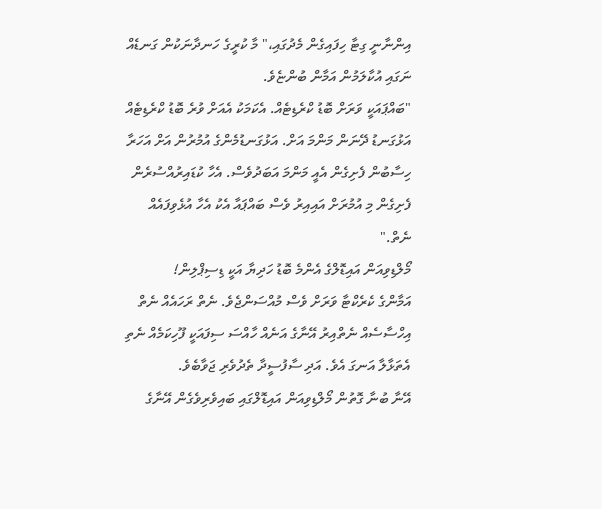އިންނާނީ ގިޓާ ހިފައިގެން މެދުގައި،" މާ ކުރީގެ ހަނދާނަކުން ގަނޑެއް ނަގައި އުކާލަމުން އަމާން ބުންޏެވެ.
"ބައްޕައަކީ ވަރަށް ބޮޑު ކްރެޑިޓެއް. އެކަމަކު އެއަށް ވުރެ ބޮޑު ކްރެޑިޓެއް އަޅުގަނޑު ދޭނަން މަންމަ އަށް. އަޅުގަނޑުމެންގެ އުމުރުން އަށް އަހަރާ ހިސާބުން ފެށިގެން އެއީ މަންމަ އަބަދުވެސް. އެހާ ކުޑައިރުއްސުރެން ފެށިގެން މި އުމުރަށް އައިއިރު ވެސް ބައްޕައާ އެކު އެހާ އުޅެވިފައެއް ނެތް."
މޯލްޑިވިއަން އައިޑޮލްގެ އެންމެ ބޮޑު ހަދިޔާ އަކީ ޑިސިޕްލިން!
އަމާންގެ ކެރެކްޓާ ވަރަށް ވެސް މުއްސަންޖެވެ. ނެތް ރަހައެއް ނެތް އިހްސާސެއް ނެތްއިރު އޭނާގެ އަނެއް ހާއްސަ ސިފައަކީ ފޫހިކަމެއް ނެތި އެތަޅާލާ އަނގަ އެވެ. އަދި ސާފުސީދާ ތެދުވެރި ޖަވާބެވެ.
އޭނާ ބުނާ ގޮތުން މޯލްޑިވިއަން އައިޑޮލްގައި ބައިވެރިވެގެން އޭނާގެ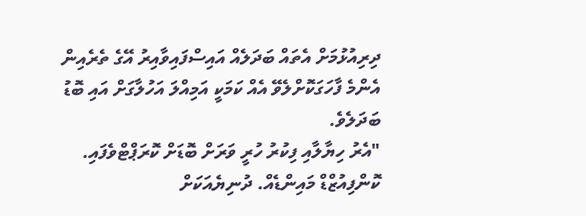ދިރިއުޅުމަށް އެތައް ބަދަލެއް އައިސްފައިވާއިރު އޭގެ ތެރެއިން އެންމެ ފާހަގަކޮށްލެވޭ އެއް ކަމަކީ އަމިއްލަ އަހުލާގަށް އައި ބޮޑު ބަދަލެވެ.
"އެރު ހިޔާލާއި ފިކުރު ހުރީ ވަރަށް ބޮޑަށް ކޮރަޕްޓްވެފައި. ކޮންފިއުޒްޑް މައިންޑެއް. ދުނިޔެއަކަށް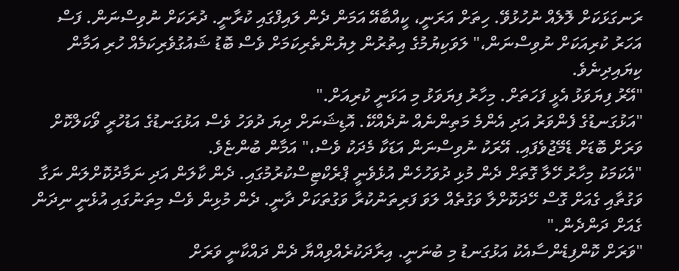ރަނގަޅަކަށް ލޮލެއް ނުހުޅުވޭ. ހިތަށް އަރަނީ، ކީއްބާއޭ އަމަން ދެން ލައިފްގައި ކުރާނީ. ދުރަކަށް ނުވިސްނަން. ފަސް އަހަރު ކުރިއަކަށް ނުވިސްނަން،" ލަވަކިޔުމުގެ އިތުރުން ލިޔުންތެރިކަމަށް ވެސް ބޮޑު ޝައުގުވެރިކަމެއް ހުރި އަމާން ކިޔައިދިނެވެ.
"އޭރު ފިޔަވަޅު އެޅީ ފަހަތަށް. މިހާރު ފިޔަވަޅު މި އަޅަނީ ކުރިއަށް."
"އަޅުގަނޑުގެ ފެންވަރު އަދި އެންމެ މަތިންނެއް ނުދެއްކޭ. އޮޑިޝަނަށް ދިޔަ ދުވަހު ވެސް އަޅުގަނޑުގެ އަޑުހުރީ ވޯކަލްކޮށް ވަރަށް ބޮޑަށް ޑެމޭޖުވެފައި. އޭރަކު ނުވިސްނަން އަޑަކާ މެދަކު ވެސް،" އަމާން ބުންޏެވެ.
"އެކަމަކު މިހާރު ހޭލާ ގޮތަށް ދެން މުޅި ދުވަހުހެން އުޅެވެނީ ޕްރެކްޓިސްކުރުމުގައި. ދެން ކާލަން އަދި ނަމާދުކޮށްލަން ނަގާ ވަގުތާއި ގެއަށް ގޮސް ހޭދަކޮށްލާ ވަގުތެއް ލަވަ ފަރިތަނުކުރާ ވަގުތަކަށް ދާނީ. ދެން މުޅިން ވެސް މިތަނުގައި އުޅެނީ ނިދަން ގެއަށް ދަންދެން."
"ވަރަށް ކޮންފިޑެންސާއެކު އަޅުގަނޑު މި ބުނަނީ. އިރާދަކުރެއްވިއްޔާ ދެން ދައްކާނީ ވަރަށް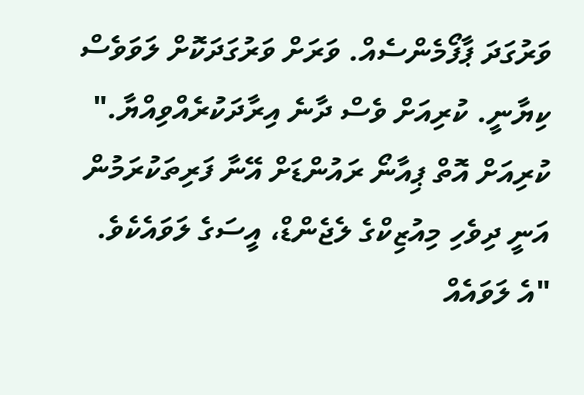ވަރުގަދަ ޕާފޯމެންސެއް. ވަރަށް ވަރުގަދަކޮށް ލަވަވެސް ކިޔާނީ. ކުރިއަށް ވެސް ދާނެ އިރާދަކުރެއްވިއްޔާ."
ކުރިއަށް އޮތް ޕިއާނޯ ރައުންޑަށް އޭނާ ފަރިތަކުރަމުން އަނީ ދިވެހި މިއުޒިކްގެ ލެޖެންޑް، އީސަގެ ލަވައެކެވެ.
"އެ ލަވައެއް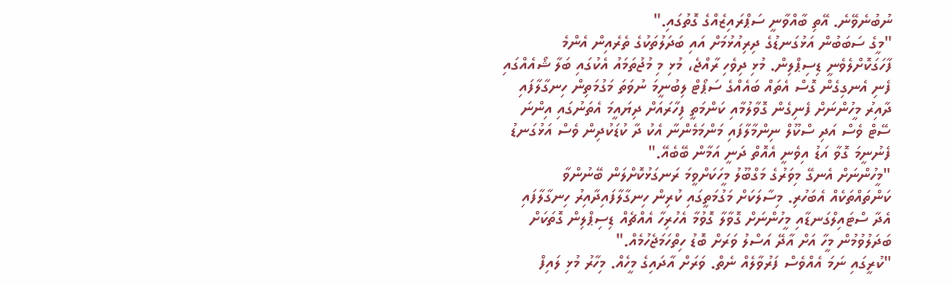ނުބުނެވޭނެ. އޭތި ބާއްވާނީ ސަޕްރައިޒެއްގެ ގޮތުގައި."
"މީގެ ސަބަބުން އަޅުގަނޑުގެ ދިރިއުޅުމަށް އައި ބަދަލުތަކުގެ ތެރެއިން އެންމެ ފާހަގަކޮށްލެވެނީ ޑިސިޕްލިން. މުޅި ދިވެހި ރާއްޖެ، މުޅި މި މުޖުތަމައު އެކުގައި ބަލާ ޝޯއެއްގައި ފެނި އެނގިގެން ގޮސް އެތައް ބައެއްގެ ސަޕޯޓް ލިބުނީމަ ނުވަތަ މަގުމަތިން ހިނގާލާފައި ދާއިރު މީހުންނަށް ފެނިގެން ގޮވާލުމާއި ކަންމަތީ ފިހާރައަށް ދިޔައީމަ އެތަނުގައި އިންނަ ސޭޓް ވެސް އަދި ސްކޫލް ނިންމާލާފައި މަންމަމެންނާ އެކު ދާ ކުޑަކުދިން ވެސް އަޅުގަނޑު ފެނުނީމަ ގޮވާ އަޑު އިވެނީ އެއޮތް ދަނީ އަމާން ބޭބެއޭ."
"މީހުންނަށް އެނގޭ މިވަރުގެ މަގްބޫލު މީހަކަށްވީމަ ރަނގަޅުކޮށްލަން ބޭނުންވާ ކަންތައްތަކެއް އެބަހުރި. މިސާލަކަށް މަގުމަތީގައި ކުރިން ހިނގާލާފައިދާއިރު ހިނގާލާފައި އެދާ ސްޓައިލްގަނޑާއި މީހުންނަށް ގޮވާލާ ގޮވުމާ އެހުރިހާ އެއްޗެއް ޑިސިޕްލިން ގޮތަކަށް ބަދަލުވުމުން މީހާ އަށް އާދޭ އަސްލު ވަރަށް ބޮޑު ހިތްހަމަޖެހުމެއް."
"ކުރީގައި ނަމަ އެއްވެސް ފަރުވާލެއް ނެތް. ވަރަށް އާދައިގެ މީހެއް. މިހާރު މުޅި ލައިފް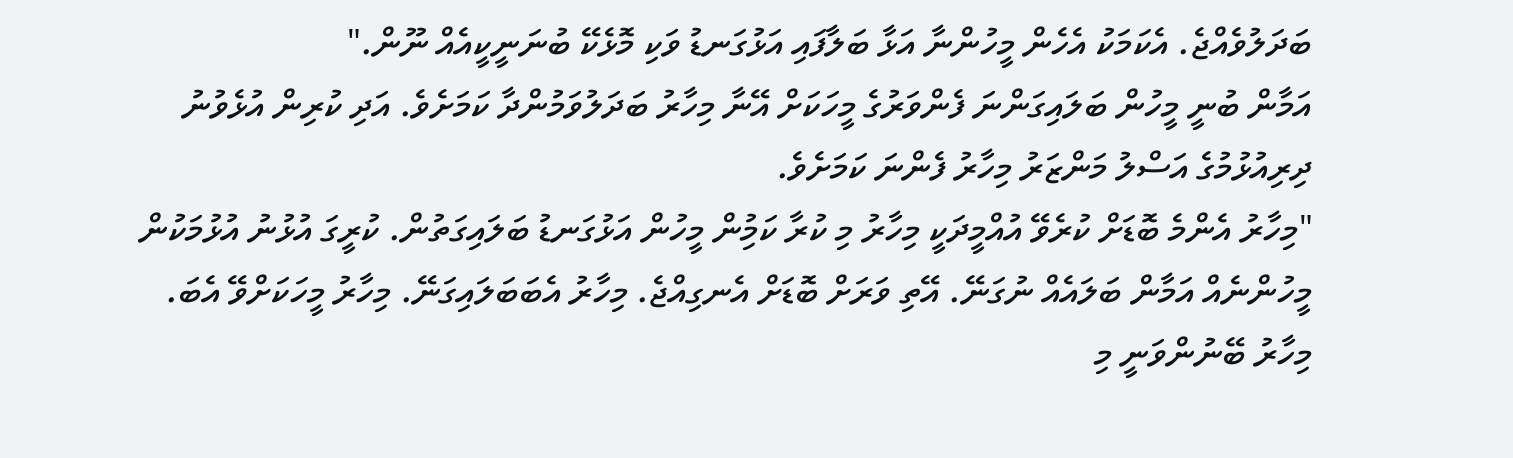ބަދަލުވެއްޖެ. އެކަމަކު އެހެން މީހުންނާ އަޅާ ބަލާފައި އަޅުގަނޑު ވަކި މޮޅެކޭ ބުނަނީކީއެއް ނޫން."
އަމާން ބުނީ މީހުން ބަލައިގަންނަ ފެންވަރުގެ މީހަކަށް އޭނާ މިހާރު ބަދަލުވަމުންދާ ކަމަށެވެ. އަދި ކުރިން އުޅެވުނު ދިރިއުޅުމުގެ އަސްލު މަންޒަރު މިހާރު ފެންނަ ކަމަށެވެ.
"މިހާރު އެންމެ ބޮޑަށް ކުރެވޭ އުއްމީދަކީ މިހާރު މި ކުރާ ކަމިުން މީހުން އަޅުގަނޑު ބަލައިގަތުން. ކުރީގަ އުޅުނު އުޅުމަކުން މީހުންނެއް އަމާން ބަލައެއް ނުގަނޭ. އޭތި ވަރަށް ބޮޑަށް އެނގިއްޖެ. މިހާރު އެބަބަލައިގަނޭ. މިހާރު މީހަކަށްވޭ އެބަ. މިހާރު ބޭނުންވަނީ މި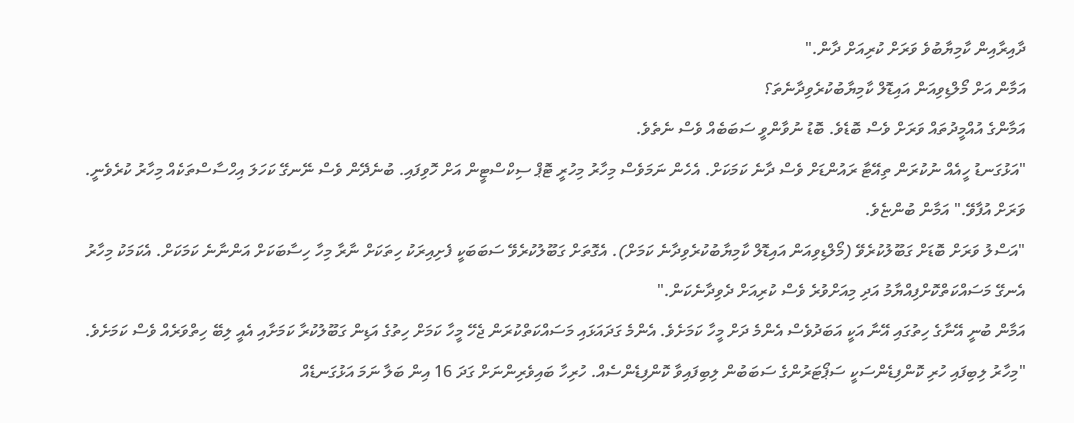ދާއިރާއިން ކާމިޔާބުވެ ވަރަށް ކުރިއަށް ދާން."
އަމާން އަށް މޯލްޑިވިއަން އައިޑޮލް ކާމިޔާބުކުރެވިދާނެތަ؟
އަމާންގެ އުއްމީދުތައް ވަރަށް ވެސް ބޮޑެވެ. ބޮޑު ނުވާންވީ ސަބަބެއް ވެސް ނެތެވެ.
"އަޅުގަނޑު ހީއެއް ނުކުރަން ތިއޭޓާ ރައުންޑަށް ވެސް ދާނެ ކަމަކަށް. އެހެން ނަމަވެސް މިހާރު މިހުރީ ޓޮޕް ސިކްސްޓީން އަށް ހޮވިފައި. ބުނެދޭން ވެސް ނޭނގޭ ކަހަލަ އިހްސާސްތަކެއް މިހާރު ކުރެވެނީ. ވަރަށް އުފާވޭ." އަމާން ބުންޏެވެ.
"އަސްލު ވަރަށް ބޮޑަށް ގަބޫލުކުރެވޭ (މޯލްޑިވިއަން އައިޑޮލް ކާމިޔާބުކުރެވިދާނެ ކަމަށް). އެގޮތަށް ގަބޫލުކުރެވޭ ސަބަބަކީ ފެށިއިރަކު ހިތަކަށް ނާރާ މިހާ ހިސާބަކަށް އަންނާނެ ކަމަކަށް. އެކަމަކު މިހާރު އެނގޭ މަސައްކަތްކޮށްފިއްޔާމު އަދި މިއަށްވުރެ ވެސް ކުރިއަށް ދެވިދާނެކަން."
އަމާން ބުނީ އޭނާގެ ހިތުގައި އޭނާ އަކީ އަބަދުވެސް އެންމެ ދަށް މީހާ ކަމަށެވެ. އެންމެ ގަދައަޅައި މަސައްކަތްކުރަން ޖެހޭ މީހާ ކަމަށް ހިތުގެ އަޑިން ގަބޫލުކުރާ ކަމަށާއި އެއީ ލިބޭ ހިތްވަރެއް ވެސް ކަމަށެވެ.
"މިހާރު ލިބިފައި ހުރި ކޮންފިޑެންސަކީ ސަޕޯޓަރުންގެ ސަބަބުން ލިބިފައިވާ ކޮންފިޑެންސެއް. ހުރިހާ ބައިވެރިންނަށް ގަދަ 16 އިން ބަލާ ނަމަ އަޅުގަނޑެއް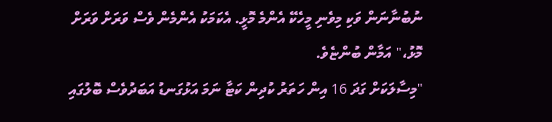ނުބުނާނަން ވަކި މިވެނި މީހެކޭ އެންމެ މޮޅީ. އެކަމަކު އެންމެން ވެސް ވަރަށް ވަރަށް މޮޅު،" އަމާން ބުންޏެވެ.
"މިސާލަކަށް ގަދަ 16 އިން ހަތަރު ކުދިން ކަޓާ ނަމަ އަޅުގަނޑު އަބަދުވެސް ބޮލުގައި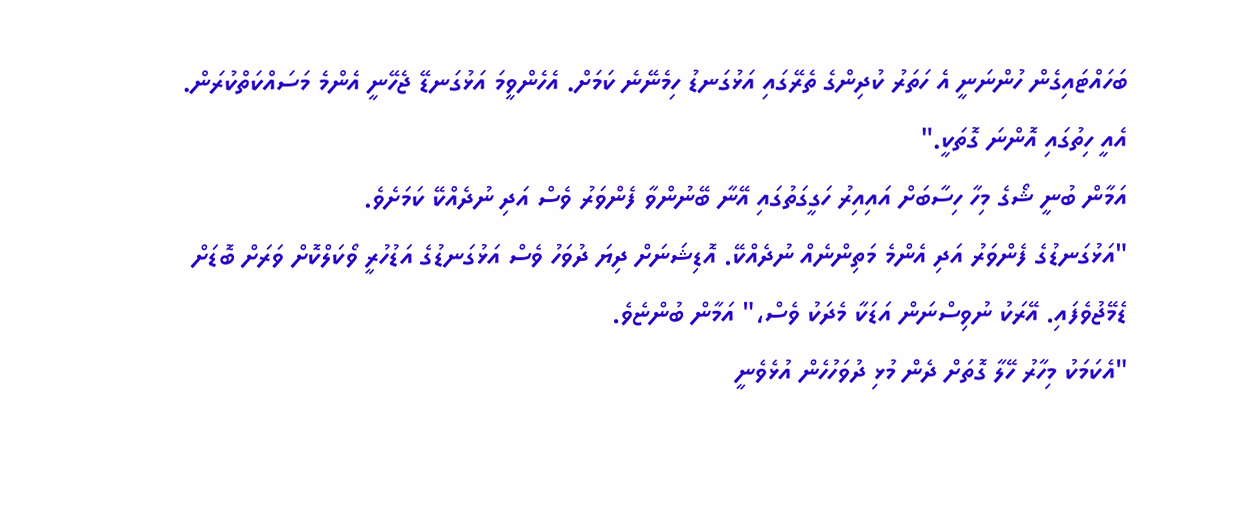ބަހައްޓައިގެން ހުންނަނީ އެ ހަތަރު ކުދިންގެ ތެރޭގައި އަޅުގަނޑު ހިމެނޭނެ ކަމަށް. އެހެންވީމަ އަޅުގަނޑޭ ޖެހޭނީ އެންމެ މަސައްކަތްކުރަން. އެއީ ހިތުގައި އޮންނަ ގޮތަކީ."
އަމާން ބުނީ ޝޯގެ މިހާ ހިސާބަށް އައިއިރު ހަގީގަތުގައި އޭނާ ބޭނުންވާ ފެންވަރު ވެސް އަދި ނުދެއްކޭ ކަމަށެވެ.
"އަޅުގަނޑުގެ ފެންވަރު އަދި އެންމެ މަތިންނެއް ނުދެއްކޭ. އޮޑިޝަނަށް ދިޔަ ދުވަހު ވެސް އަޅުގަނޑުގެ އަޑުހުރީ ވޯކަލްކޮށް ވަރަށް ބޮޑަށް ޑެމޭޖުވެފައި. އޭރަކު ނުވިސްނަން އަޑަކާ މެދަކު ވެސް،" އަމާން ބުންޏެވެ.
"އެކަމަކު މިހާރު ހޭލާ ގޮތަށް ދެން މުޅި ދުވަހުހެން އުޅެވެނީ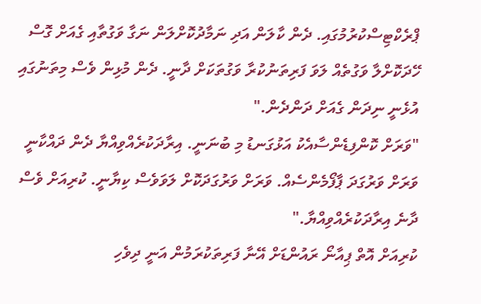ޕްރެކްޓިސްކުރުމުގައި. ދެން ކާލަން އަދި ނަމާދުކޮށްލަން ނަގާ ވަގުތާއި ގެއަށް ގޮސް ހޭދަކޮށްލާ ވަގުތެއް ލަވަ ފަރިތަނުކުރާ ވަގުތަކަށް ދާނީ. ދެން މުޅިން ވެސް މިތަނުގައި އުޅެނީ ނިދަން ގެއަށް ދަންދެން."
"ވަރަށް ކޮންފިޑެންސާއެކު އަޅުގަނޑު މި ބުނަނީ. އިރާދަކުރެއްވިއްޔާ ދެން ދައްކާނީ ވަރަށް ވަރުގަދަ ޕާފޯމެންސެއް. ވަރަށް ވަރުގަދަކޮށް ލަވަވެސް ކިޔާނީ. ކުރިއަށް ވެސް ދާނެ އިރާދަކުރެއްވިއްޔާ."
ކުރިއަށް އޮތް ޕިއާނޯ ރައުންޑަށް އޭނާ ފަރިތަކުރަމުން އަނީ ދިވެހި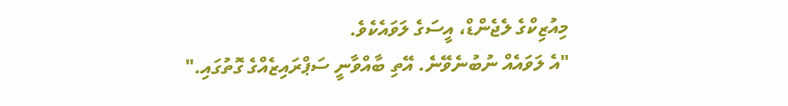މިއުޒިކްގެ ލެޖެންޑް، އީސަގެ ލަވައެކެވެ.
"އެ ލަވައެއް ނުބުނެވޭނެ. އޭތި ބާއްވާނީ ސަޕްރައިޒެއްގެ ގޮތުގައި."